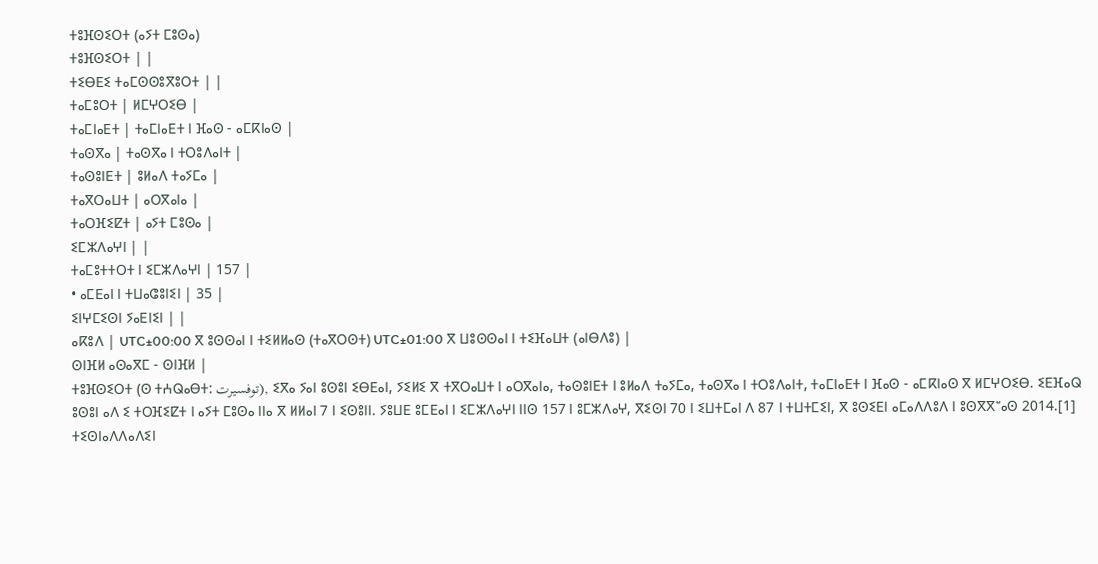ⵜⵓⴼⵙⵉⵔⵜ (ⴰⵢⵜ ⵎⵓⵙⴰ)
ⵜⵓⴼⵙⵉⵔⵜ | |
ⵜⵉⴱⴹⵉ ⵜⴰⵎⵙⵙⵓⴳⵓⵔⵜ | |
ⵜⴰⵎⵓⵔⵜ | ⵍⵎⵖⵔⵉⴱ |
ⵜⴰⵎⵏⴰⴹⵜ | ⵜⴰⵎⵏⴰⴹⵜ ⵏ ⴼⴰⵙ - ⴰⵎⴽⵏⴰⵙ |
ⵜⴰⵙⴳⴰ | ⵜⴰⵙⴳⴰ ⵏ ⵜⵔⵓⴷⴰⵏⵜ |
ⵜⴰⵙⵓⵏⴹⵜ | ⵓⵍⴰⴷ ⵜⴰⵢⵎⴰ |
ⵜⴰⴳⵔⴰⵡⵜ | ⴰⵔⴳⴰⵏⴰ |
ⵜⴰⵔⴼⵉⵇⵜ | ⴰⵢⵜ ⵎⵓⵙⴰ |
ⵉⵎⵣⴷⴰⵖⵏ | |
ⵜⴰⵎⵓⵜⵜⵔⵜ ⵏ ⵉⵎⵣⴷⴰⵖⵏ | 157 |
• ⴰⵎⴹⴰⵏ ⵏ ⵜⵡⴰⵛⵓⵏⵉⵏ | 35 |
ⵉⵏⵖⵎⵉⵙⵏ ⵢⴰⴹⵏⵉⵏ | |
ⴰⴽⵓⴷ | UTC±00:00 ⴳ ⵓⵙⵙⴰⵏ ⵏ ⵜⵉⵍⵍⴰⵙ (ⵜⴰⴳⵔⵙⵜ) UTC±01:00 ⴳ ⵡⵓⵙⵙⴰⵏ ⵏ ⵜⵉⴼⴰⵡⵜ (ⴰⵏⴱⴷⵓ) |
ⵙⵏⴼⵍ ⴰⵙⴰⴳⵎ - ⵙⵏⴼⵍ |
ⵜⵓⴼⵙⵉⵔⵜ (ⵙ ⵜⵄⵕⴰⴱⵜ: توفسيرت), ⵉⴳⴰ ⵢⴰⵏ ⵓⵙⵓⵏ ⵉⴱⴹⴰⵏ, ⵢⵉⵍⵉ ⴳ ⵜⴳⵔⴰⵡⵜ ⵏ ⴰⵔⴳⴰⵏⴰ, ⵜⴰⵙⵓⵏⴹⵜ ⵏ ⵓⵍⴰⴷ ⵜⴰⵢⵎⴰ, ⵜⴰⵙⴳⴰ ⵏ ⵜⵔⵓⴷⴰⵏⵜ, ⵜⴰⵎⵏⴰⴹⵜ ⵏ ⴼⴰⵙ - ⴰⵎⴽⵏⴰⵙ ⴳ ⵍⵎⵖⵔⵉⴱ. ⵉⴹⴼⴰⵕ ⵓⵙⵓⵏ ⴰⴷ ⵉ ⵜⵔⴼⵉⵇⵜ ⵏ ⴰⵢⵜ ⵎⵓⵙⴰ ⵏⵏⴰ ⴳ ⵍⵍⴰⵏ 7 ⵏ ⵉⵙⵓⵏⵏ. ⵢⵓⵡⴹ ⵓⵎⴹⴰⵏ ⵏ ⵉⵎⵣⴷⴰⵖⵏ ⵏⵏⵙ 157 ⵏ ⵓⵎⵣⴷⴰⵖ, ⴳⵉⵙⵏ 70 ⵏ ⵉⵡⵜⵎⴰⵏ ⴷ 87 ⵏ ⵜⵡⵜⵎⵉⵏ, ⴳ ⵓⵙⵉⴹⵏ ⴰⵎⴰⴷⴷⵓⴷ ⵏ ⵓⵙⴳⴳⵯⴰⵙ 2014.[1]
ⵜⵉⵙⵏⴰⴷⴷⴰⴷⵉⵏ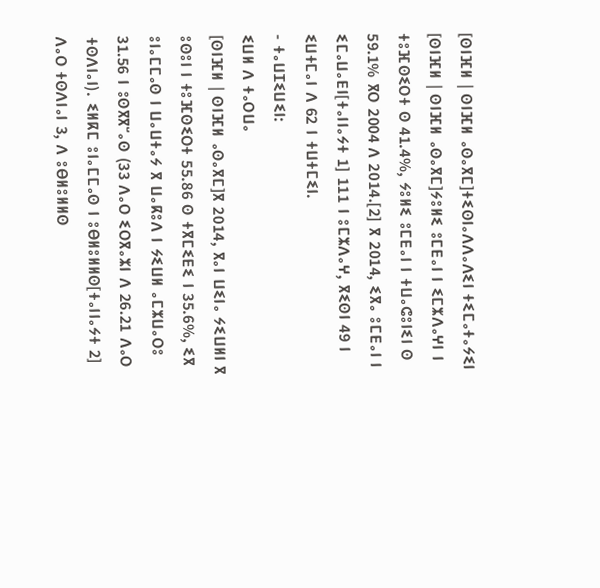[ⵙⵏⴼⵍ | ⵙⵏⴼⵍ ⴰⵙⴰⴳⵎ]ⵜⵉⵙⵏⴰⴷⴷⴰⴷⵉⵏ ⵜⵉⵎⴰⵜⴰⵢⵉⵏ
[ⵙⵏⴼⵍ | ⵙⵏⴼⵍ ⴰⵙⴰⴳⵎ]ⵢⵓⵍⵉ ⵓⵎⴹⴰⵏ ⵏ ⵉⵎⵣⴷⴰⵖⵏ ⵏ ⵜⵓⴼⵙⵉⵔⵜ ⵙ 41.4%, ⵢⵓⵍⵉ ⵓⵎⴹⴰⵏ ⵏ ⵜⵡⴰⵛⵓⵏⵉⵏ ⵙ 59.1% ⴳⵔ 2004 ⴷ 2014.[2] ⴳ 2014, ⵉⴳⴰ ⵓⵎⴹⴰⵏ ⵏ ⵉⵎⴰⵡⴰⴹⵏ[ⵜⴰⵏⵏⴰⵢⵜ 1] 111 ⵏ ⵓⵎⵣⴷⴰⵖ, ⴳⵉⵙⵏ 49 ⵏ ⵉⵡⵜⵎⴰⵏ ⴷ 62 ⵏ ⵜⵡⵜⵎⵉⵏ.
- ⵜⴰⵡⵊⵉⵡⵉⵏ:
ⵉⵡⵍ ⴷ ⵜⴰⵔⵡⴰ
[ⵙⵏⴼⵍ | ⵙⵏⴼⵍ ⴰⵙⴰⴳⵎ]ⴳ 2014, ⴳⴰⵏ ⵡⵉⵏⴰ ⵢⵉⵡⵍⵏ ⴳ ⵓⵙⵓⵏ ⵏ ⵜⵓⴼⵙⵉⵔⵜ 55.86 ⵙ ⵜⴳⵎⵉⴹⵉ ⵏ 35.6%, ⵉⴳ ⵓⵏⴰⵎⵎⴰⵙ ⵏ ⵡⴰⵡⵜⴰⵢ ⴳ ⵡⴰⴽⵓⴷ ⵏ ⵢⵉⵡⵍ ⴰⵎⵣⵡⴰⵔⵓ 31.56 ⵏ ⵓⵙⴳⴳⵯⴰⵙ (33 ⴷⴰⵔ ⵉⵔⴳⴰⵣⵏ ⴷ 26.21 ⴷⴰⵔ ⵜⵙⴷⵏⴰⵏ). ⵉⵍⴽⵎ ⵓⵏⴰⵎⵎⴰⵙ ⵏ ⵓⴱⵍⵓⵍⵍⵙ[ⵜⴰⵏⵏⴰⵢⵜ 2] ⴷⴰⵔ ⵜⵙⴷⵏⴰⵏ 3, ⴷ ⵓⴱⵍⵓⵍⵍⵙ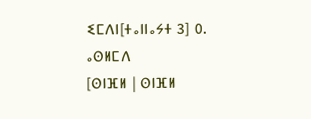ⵉⵎⴷⵏ[ⵜⴰⵏⵏⴰⵢⵜ 3] 0.
ⴰⵙⵍⵎⴷ
[ⵙⵏⴼⵍ | ⵙⵏⴼⵍ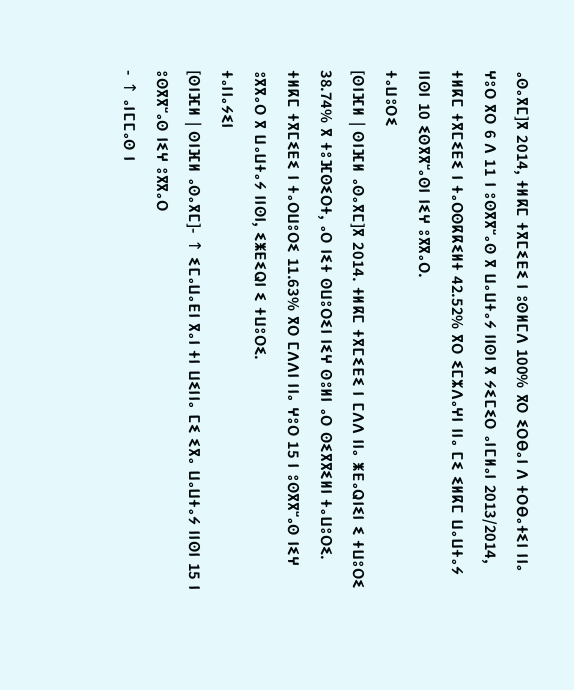ⴰⵙⴰⴳⵎ]ⴳ 2014, ⵜⵍⴽⵎ ⵜⴳⵎⵉⴹⵉ ⵏ ⵓⵙⵍⵎⴷ 100% ⴳⵔ ⵉⵔⴱⴰⵏ ⴷ ⵜⵔⴱⴰⵜⵉⵏ ⵏⵏⴰ ⵖⵓⵔ ⴳⵔ 6 ⴷ 11 ⵏ ⵓⵙⴳⴳⵯⴰⵙ ⴳ ⵡⴰⵡⵜⴰⵢ ⵏⵏⵙⵏ ⴳ ⵢⵉⵎⵉⵔ ⴰⵏⵎⵍⴰⵏ 2013/2014, ⵜⵍⴽⵎ ⵜⴳⵎⵉⴹⵉ ⵏ ⵜⴰⵔⵙⴽⴽⵉⵍⵜ 42.52% ⴳⵔ ⵉⵎⵣⴷⴰⵖⵏ ⵏⵏⴰ ⵎⵉ ⵉⵍⴽⵎ ⵡⴰⵡⵜⴰⵢ ⵏⵏⵙⵏ 10 ⵉⵙⴳⴳⵯⴰⵙⵏ ⵏⵉⵖ ⵓⴳⴳⴰⵔ.
ⵜⴰⵡⵓⵔⵉ
[ⵙⵏⴼⵍ | ⵙⵏⴼⵍ ⴰⵙⴰⴳⵎ]ⴳ 2014. ⵜⵍⴽⵎ ⵜⴳⵎⵉⴹⵉ ⵏ ⵎⴷⴷ ⵏⵏⴰ ⵥⴹⴰⵕⵏⵉⵏ ⵉ ⵜⵡⵓⵔⵉ 38.74% ⴳ ⵜⵓⴼⵙⵉⵔⵜ, ⴰⵔ ⵏⵉⵜ ⵙⵡⵓⵔⵉⵏ ⵏⵉⵖ ⵙⵓⵍⵏ ⴰⵔ ⵙⵉⴳⴳⵉⵍⵏ ⵜⴰⵡⵓⵔⵉ. ⵜⵍⴽⵎ ⵜⴳⵎⵉⴹⵉ ⵏ ⵜⴰⵔⵡⵓⵔⵉ 11.63% ⴳⵔ ⵎⴷⴷⵏ ⵏⵏⴰ ⵖⵓⵔ 15 ⵏ ⵓⵙⴳⴳⵯⴰⵙ ⵏⵉⵖ ⵓⴳⴳⴰⵔ ⴳ ⵡⴰⵡⵜⴰⵢ ⵏⵏⵙⵏ, ⵉⵥⴹⵉⵕⵏ ⵉ ⵜⵡⵓⵔⵉ.
ⵜⴰⵏⵏⴰⵢⵉⵏ
[ⵙⵏⴼⵍ | ⵙⵏⴼⵍ ⴰⵙⴰⴳⵎ]- ↑ ⵉⵎⴰⵡⴰⴹⵏ ⴳⴰⵏ ⵜⵏ ⵡⵉⵏⵏⴰ ⵎⵉ ⵉⴳⴰ ⵡⴰⵡⵜⴰⵢ ⵏⵏⵙⵏ 15 ⵏ ⵓⵙⴳⴳⵯⴰⵙ ⵏⵉⵖ ⵓⴳⴳⴰⵔ
- ↑ ⴰⵏⵎⵎⴰⵙ ⵏ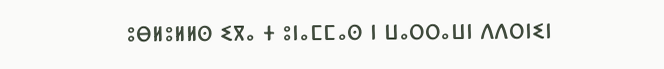ⵓⴱⵍⵓⵍⵍⵙ ⵉⴳⴰ ⵜ ⵓⵏⴰⵎⵎⴰⵙ ⵏ ⵡⴰⵔⵔⴰⵡⵏ ⴷⴷⵔⵏⵉⵏ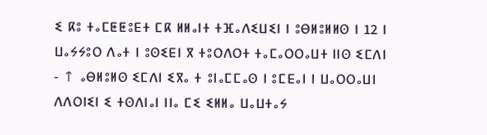ⵉ ⴽⵓ ⵜⴰⵎⵟⵟⵓⴹⵜ ⵎⴽ ⵍⵍⴰⵏⵜ ⵜⴼⴰⴷⵉⵡⵉⵏ ⵏ ⵓⴱⵍⵓⵍⵍⵙ ⵏ 12 ⵏ ⵡⴰⵢⵢⵓⵔ ⴷⴰⵜ ⵏ ⵓⵙⵉⴹⵏ ⴳ ⵜⵓⵔⴷⵔⵜ ⵜⴰⵎⴰⵔⵔⴰⵡⵜ ⵏⵏⵙ ⵉⵎⴷⵏ
- ↑ ⴰⴱⵍⵓⵍⵙ ⵉⵎⴷⵏ ⵉⴳⴰ ⵜ ⵓⵏⴰⵎⵎⴰⵙ ⵏ ⵓⵎⴹⴰⵏ ⵏ ⵡⴰⵔⵔⴰⵡⵏ ⴷⴷⵔⵏⵉⵏ ⵉ ⵜⵙⴷⵏⴰⵏ ⵏⵏⴰ ⵎⵉ ⵉⵍⵍⴰ ⵡⴰⵡⵜⴰⵢ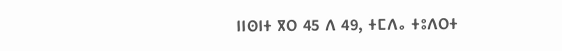ⵏⵏⵙⵏⵜ ⴳⵔ 45 ⴷ 49, ⵜⵎⴷⴰ ⵜⵓⴷⵔⵜ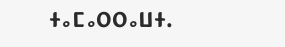ⵜⴰⵎⴰⵔⵔⴰⵡⵜ.